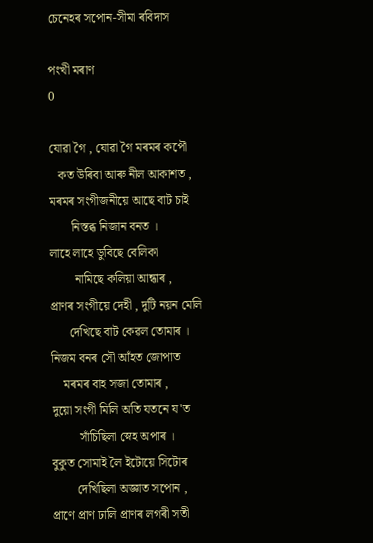চেনেহৰ সপোন-সীমা ৰবিদাস

পংখী মৰাণ
0

যোৱা গৈ , যোৱা গৈ মৰমৰ কপৌ
   কত উৰিবা আৰু নীল আকাশত ,
মৰমৰ সংগীজনীয়ে আছে বাট চাই
       নিস্তব্ধ নিজান বনত ।
লাহে লাহে ডুবিছে বেলিকা
        নামিছে কলিয়া আন্ধাৰ ,
প্রাণৰ সংগীয়ে দেহী , দুটি নয়ন মেলি
      দেখিছে বাট কেৱল তোমাৰ ।
নিজম বনৰ সৌ আঁহত জোপাত
    মৰমৰ বাহ সজা তোমাৰ ,
দুয়ো সংগী মিলি অতি যতনে য'ত
         সাঁচিছিলা স্নেহ অপাৰ ।
বুকুত সোমাই লৈ ইটোয়ে সিটোৰ
        দেখিছিলা অজ্ঞাত সপোন ,
প্রাণে প্রাণ ঢালি প্রাণৰ লগৰী সতী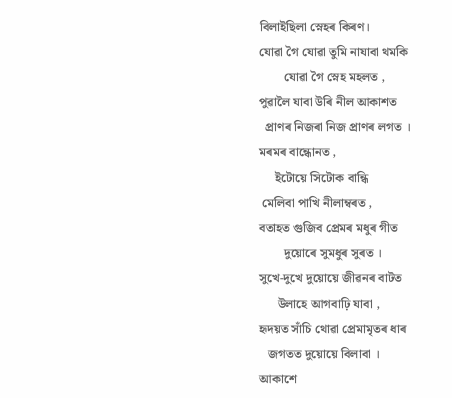বিলাইছিলা স্নেহৰ কিৰণ।
যোৱা গৈ যোৱা তুমি নাযাবা থমকি
        যোৱা গৈ স্নেহ মহলত ,
পুৱালৈ যাবা উৰি নীল আকাশত
  প্রাণৰ নিজৰা নিজ প্রাণৰ লগত ।
মৰমৰ বান্ধোনত ,
     ইটোয়ে সিটোক বান্ধি
 মেলিবা পাখি নীলাম্বৰত ,
বতাহত গুজিব প্রেমৰ মধুৰ গীত
        দুয়োৰে সুমধুৰ সুৰত ।
সুখে-দুখে দুয়োয়ে জীৱনৰ বাটত
      উলাহে আগবাঢ়ি যাবা ,
হৃদয়ত সাঁচি থোৱা প্রেমামৃতৰ ধাৰ
   জগতত দুয়োয়ে বিলাবা ।
আকাশে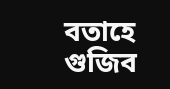বতাহে গুজিব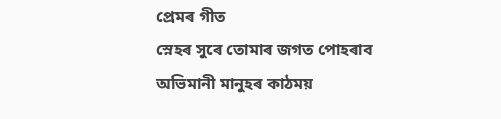প্রেমৰ গীত
স্নেহৰ সুৰে তোমাৰ জগত পোহৰাব
অভিমানী মানুহৰ কাঠময়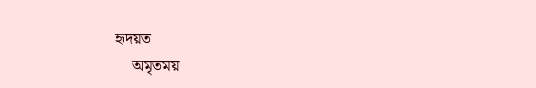হৃদয়ত
    অমৃতময়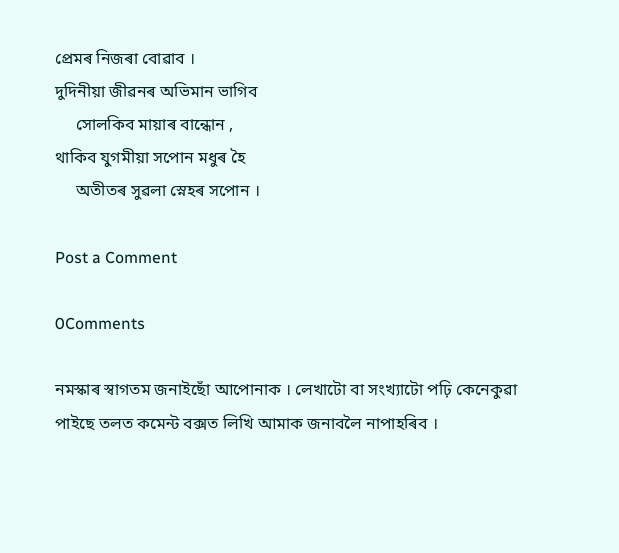প্রেমৰ নিজৰা বোৱাব ।
দুদিনীয়া জীৱনৰ অভিমান ভাগিব
     সোলকিব মায়াৰ বান্ধোন ,
থাকিব যুগমীয়া সপোন মধুৰ হৈ
     অতীতৰ সুৱলা স্নেহৰ সপোন ।

Post a Comment

0Comments

নমস্কাৰ স্বাগতম জনাইছোঁ আপোনাক । লেখাটো বা সংখ্যাটো পঢ়ি কেনেকুৱা পাইছে তলত কমেন্ট বক্সত লিখি আমাক জনাবলৈ নাপাহৰিব ।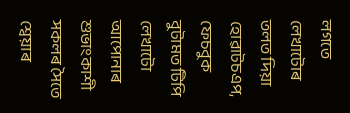লগতে লেখাটোৰ তলত দিয়া হোৱাটচএপ, ফেচবুক বুটামত টিপি লেখাটো আপোনাৰ শুভাংকাশী সকলৰ সৈতে শ্বেয়াৰ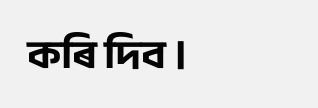কৰি দিব ।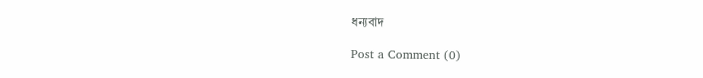ধন্যবাদ

Post a Comment (0)